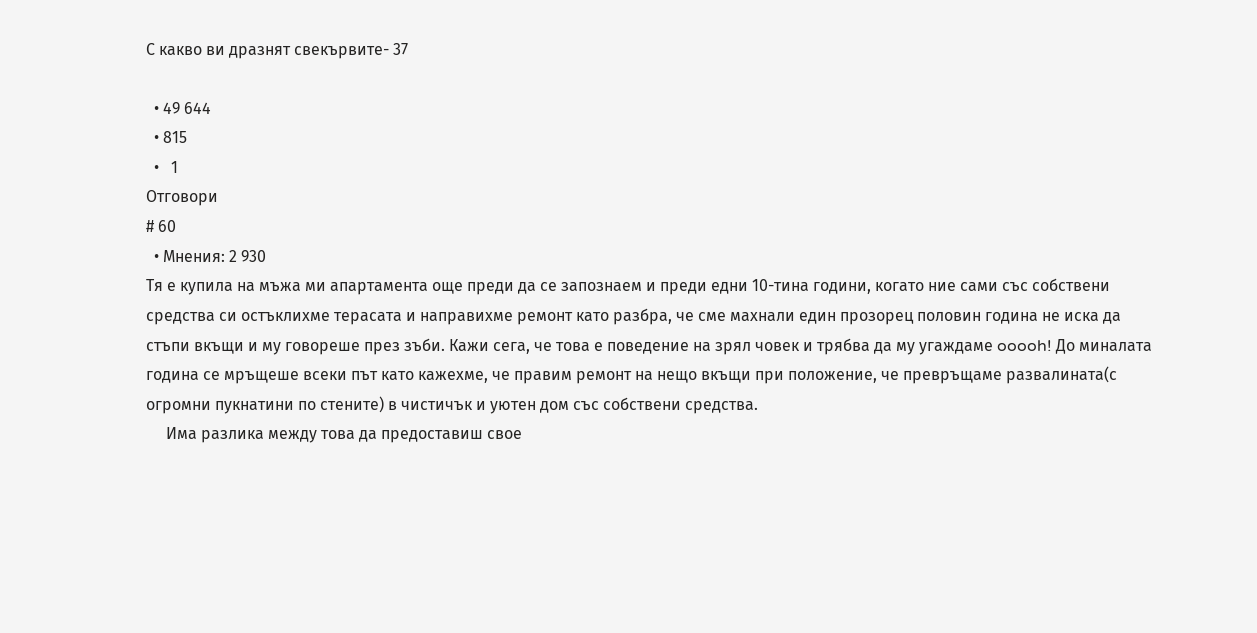С какво ви дразнят свекървите- 37

  • 49 644
  • 815
  •   1
Отговори
# 60
  • Мнения: 2 930
Тя е купила на мъжа ми апартамента още преди да се запознаем и преди едни 10-тина години, когато ние сами със собствени средства си остъклихме терасата и направихме ремонт като разбра, че сме махнали един прозорец половин година не иска да стъпи вкъщи и му говореше през зъби. Кажи сега, че това е поведение на зрял човек и трябва да му угаждаме ooooh! До миналата година се мръщеше всеки път като кажехме, че правим ремонт на нещо вкъщи при положение, че превръщаме развалината(с огромни пукнатини по стените) в чистичък и уютен дом със собствени средства.
     Има разлика между това да предоставиш свое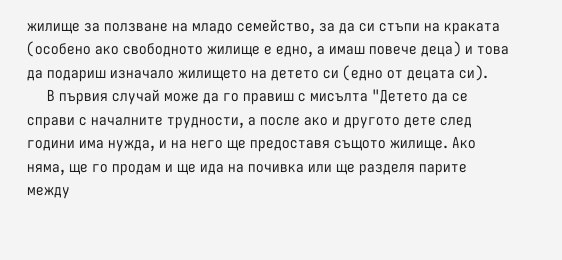жилище за ползване на младо семейство, за да си стъпи на краката (особено ако свободното жилище е едно, а имаш повече деца) и това да подариш изначало жилището на детето си (едно от децата си).
     В първия случай може да го правиш с мисълта "Детето да се справи с началните трудности, а после ако и другото дете след години има нужда, и на него ще предоставя същото жилище. Ако няма, ще го продам и ще ида на почивка или ще разделя парите между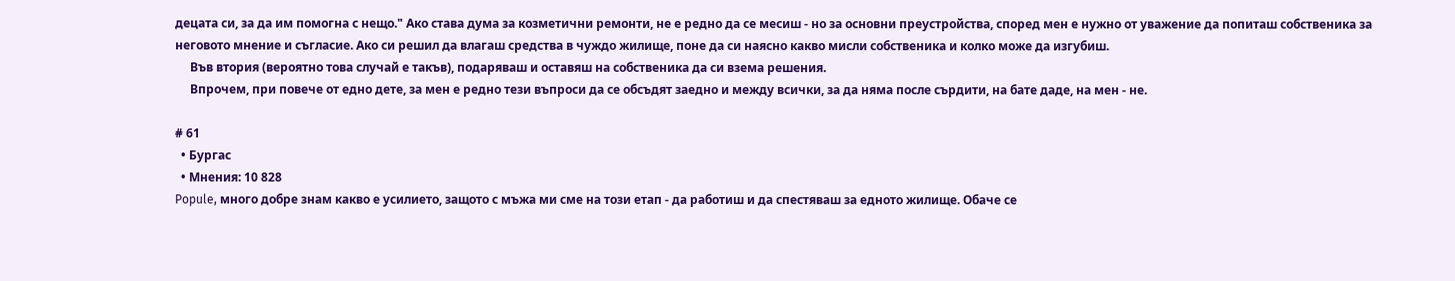децата си, за да им помогна с нещо." Ако става дума за козметични ремонти, не е редно да се месиш - но за основни преустройства, според мен е нужно от уважение да попиташ собственика за неговото мнение и съгласие. Ако си решил да влагаш средства в чуждо жилище, поне да си наясно какво мисли собственика и колко може да изгубиш.
     Във втория (вероятно това случай е такъв), подаряваш и оставяш на собственика да си взема решения.
     Впрочем, при повече от едно дете, за мен е редно тези въпроси да се обсъдят заедно и между всички, за да няма после сърдити, на бате даде, на мен - не.

# 61
  • Бургас
  • Мнения: 10 828
Popule, много добре знам какво е усилието, защото с мъжа ми сме на този етап - да работиш и да спестяваш за едното жилище. Обаче се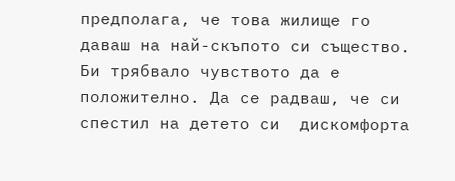предполага, че това жилище го даваш на най-скъпото си същество. Би трябвало чувството да е положително. Да се радваш, че си спестил на детето си  дискомфорта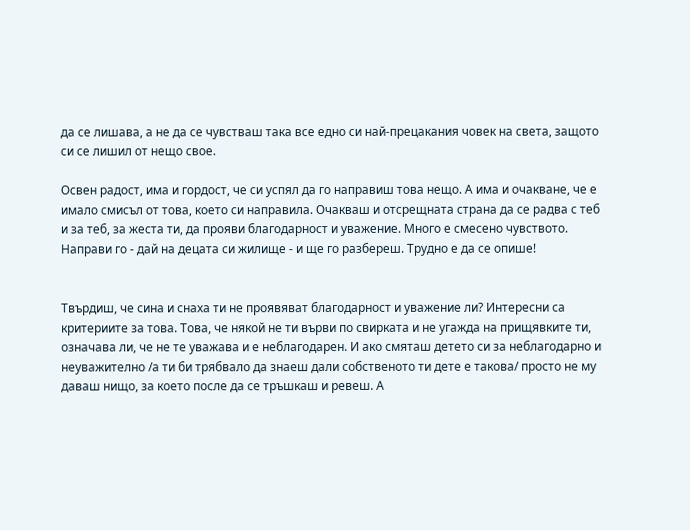да се лишава, а не да се чувстваш така все едно си най-прецакания човек на света, защото си се лишил от нещо свое.

Освен радост, има и гордост, че си успял да го направиш това нещо. А има и очакване, че е имало смисъл от това, което си направила. Очакваш и отсрещната страна да се радва с теб и за теб, за жеста ти, да прояви благодарност и уважение. Много е смесено чувството. Направи го - дай на децата си жилище - и ще го разбереш. Трудно е да се опише!


Твърдиш, че сина и снаха ти не проявяват благодарност и уважение ли? Интересни са критериите за това. Това, че някой не ти върви по свирката и не угажда на прищявките ти, означава ли, че не те уважава и е неблагодарен. И ако смяташ детето си за неблагодарно и неуважително /а ти би трябвало да знаеш дали собственото ти дете е такова/ просто не му даваш нищо, за което после да се тръшкаш и ревеш. А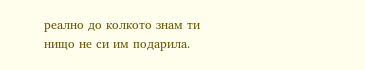реално до колкото знам ти нищо не си им подарила.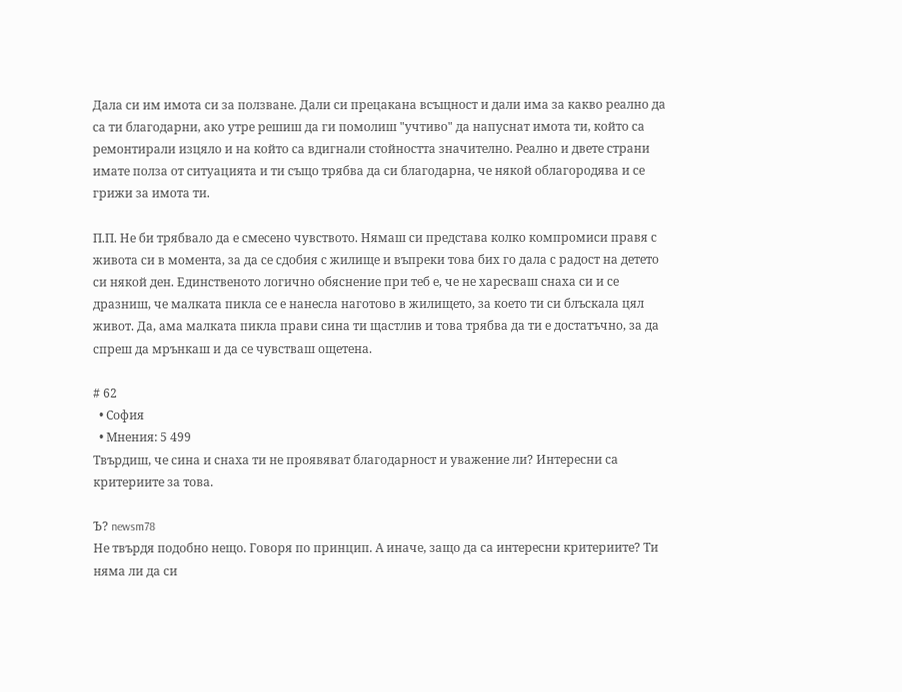Дала си им имота си за ползване. Дали си прецакана всъщност и дали има за какво реално да са ти благодарни, ако утре решиш да ги помолиш "учтиво" да напуснат имота ти, който са ремонтирали изцяло и на който са вдигнали стойността значително. Реално и двете страни имате полза от ситуацията и ти също трябва да си благодарна, че някой облагородява и се грижи за имота ти.

П.П. Не би трябвало да е смесено чувството. Нямаш си представа колко компромиси правя с живота си в момента, за да се сдобия с жилище и въпреки това бих го дала с радост на детето си някой ден. Единственото логично обяснение при теб е, че не харесваш снаха си и се дразниш, че малката пикла се е нанесла наготово в жилището, за което ти си блъскала цял живот. Да, ама малката пикла прави сина ти щастлив и това трябва да ти е достатъчно, за да спреш да мрънкаш и да се чувстваш ощетена.

# 62
  • София
  • Мнения: 5 499
Твърдиш, че сина и снаха ти не проявяват благодарност и уважение ли? Интересни са критериите за това.

Ъ? newsm78
Не твърдя подобно нещо. Говоря по принцип. А иначе, защо да са интересни критериите? Ти няма ли да си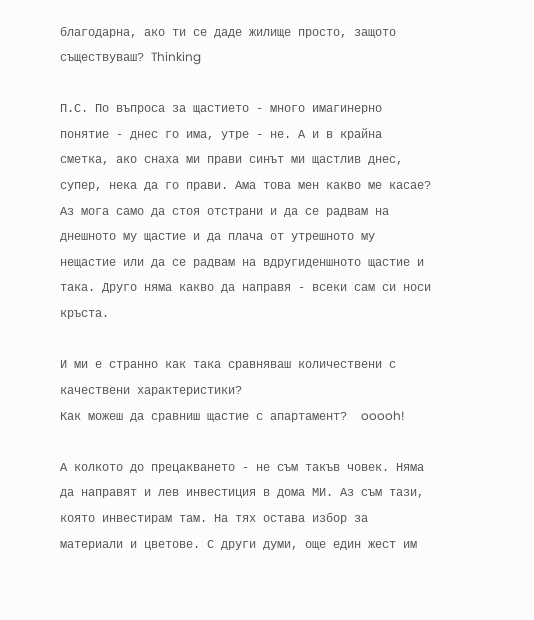благодарна, ако ти се даде жилище просто, защото съществуваш? Thinking

П.С. По въпроса за щастието - много имагинерно понятие - днес го има, утре - не. А и в крайна сметка, ако снаха ми прави синът ми щастлив днес, супер, нека да го прави. Ама това мен какво ме касае? Аз мога само да стоя отстрани и да се радвам на днешното му щастие и да плача от утрешното му нещастие или да се радвам на вдругиденшното щастие и така. Друго няма какво да направя - всеки сам си носи кръста.

И ми е странно как така сравняваш количествени с качествени характеристики?
Как можеш да сравниш щастие с апартамент?  ooooh!

А колкото до прецакването - не съм такъв човек. Няма да направят и лев инвестиция в дома МИ. Аз съм тази, която инвестирам там. На тях остава избор за материали и цветове. С други думи, още един жест им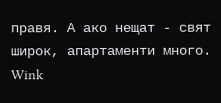правя. А ако нещат - свят широк, апартаменти много. Wink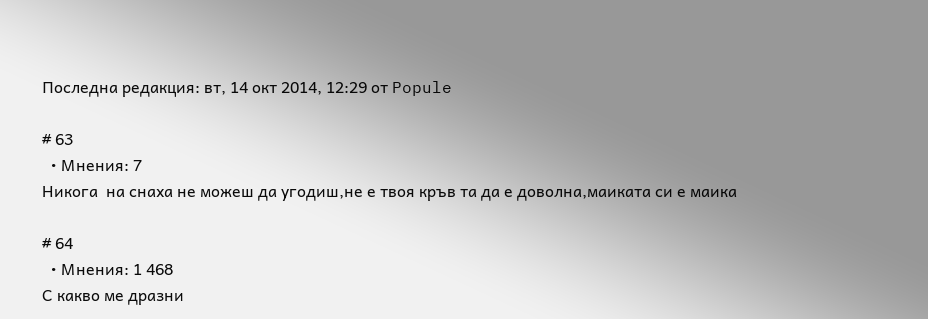Последна редакция: вт, 14 окт 2014, 12:29 от Popule

# 63
  • Мнения: 7
Никога  на снаха не можеш да угодиш,не е твоя кръв та да е доволна,маиката си е маика

# 64
  • Мнения: 1 468
С какво ме дразни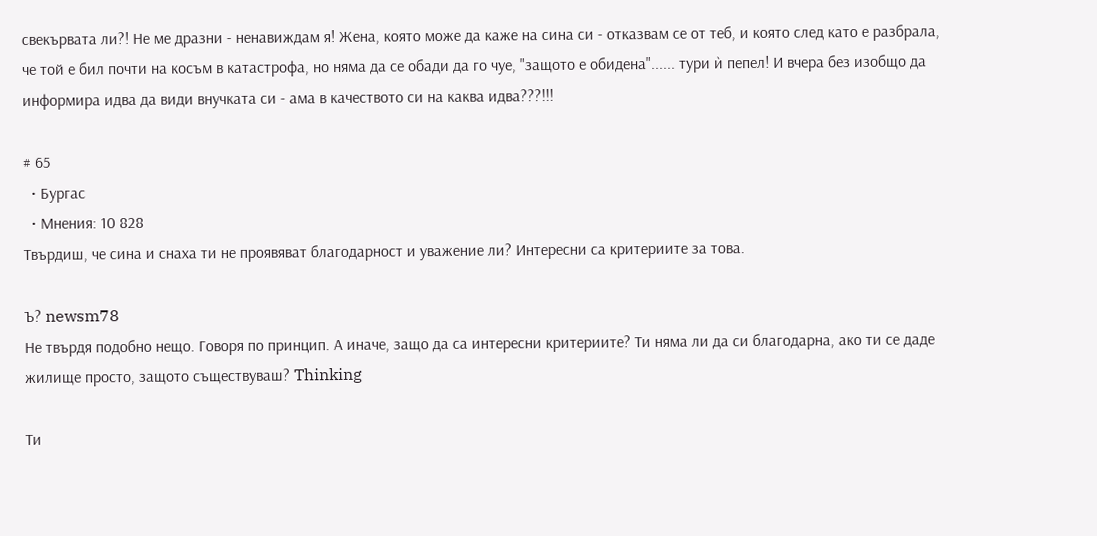свекървата ли?! Не ме дразни - ненавиждам я! Жена, която може да каже на сина си - отказвам се от теб, и която след като е разбрала, че той е бил почти на косъм в катастрофа, но няма да се обади да го чуе, "защото е обидена"...... тури ѝ пепел! И вчера без изобщо да информира идва да види внучката си - ама в качеството си на каква идва???!!!

# 65
  • Бургас
  • Мнения: 10 828
Твърдиш, че сина и снаха ти не проявяват благодарност и уважение ли? Интересни са критериите за това.

Ъ? newsm78
Не твърдя подобно нещо. Говоря по принцип. А иначе, защо да са интересни критериите? Ти няма ли да си благодарна, ако ти се даде жилище просто, защото съществуваш? Thinking

Ти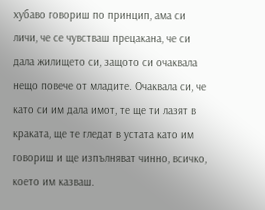хубаво говориш по принцип, ама си личи, че се чувстваш прецакана, че си дала жилището си, защото си очаквала нещо повече от младите. Очаквала си, че като си им дала имот, те ще ти лазят в краката, ще те гледат в устата като им говориш и ще изпълняват чинно, всичко, което им казваш.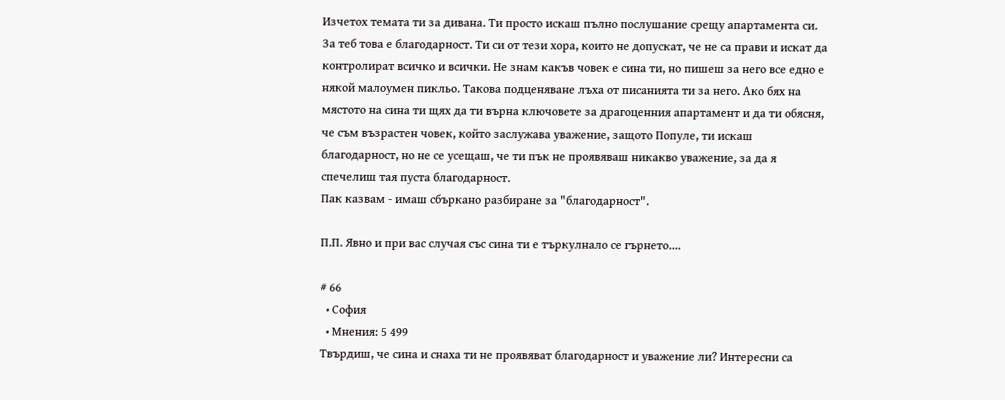Изчетох темата ти за дивана. Ти просто искаш пълно послушание срещу апартамента си. За теб това е благодарност. Ти си от тези хора, които не допускат, че не са прави и искат да контролират всичко и всички. Не знам какъв човек е сина ти, но пишеш за него все едно е някой малоумен пикльо. Такова подценяване лъха от писанията ти за него. Ако бях на мястото на сина ти щях да ти върна ключовете за драгоценния апартамент и да ти обясня, че съм възрастен човек, който заслужава уважение, защото Популе, ти искаш благодарност, но не се усещаш, че ти пък не проявяваш никакво уважение, за да я спечелиш тая пуста благодарност.
Пак казвам - имаш сбъркано разбиране за "благодарност".

П.П. Явно и при вас случая със сина ти е търкулнало се гърнето....

# 66
  • София
  • Мнения: 5 499
Твърдиш, че сина и снаха ти не проявяват благодарност и уважение ли? Интересни са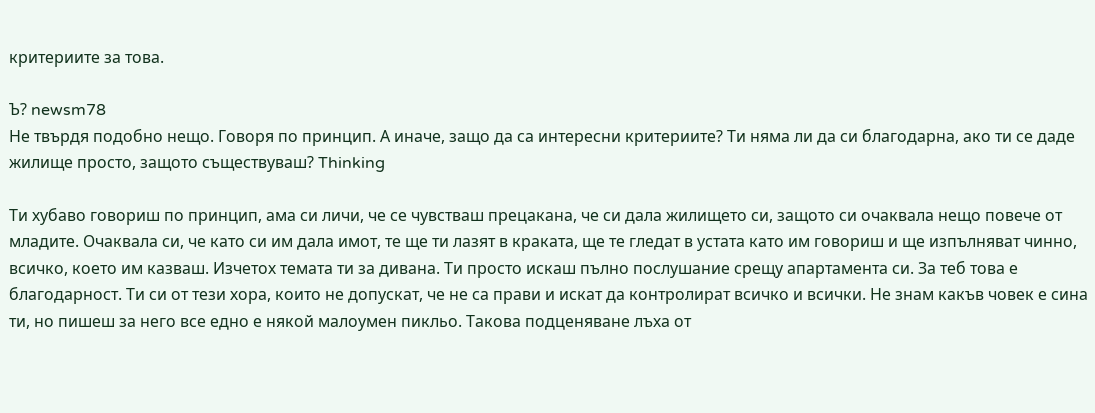критериите за това.

Ъ? newsm78
Не твърдя подобно нещо. Говоря по принцип. А иначе, защо да са интересни критериите? Ти няма ли да си благодарна, ако ти се даде жилище просто, защото съществуваш? Thinking

Ти хубаво говориш по принцип, ама си личи, че се чувстваш прецакана, че си дала жилището си, защото си очаквала нещо повече от младите. Очаквала си, че като си им дала имот, те ще ти лазят в краката, ще те гледат в устата като им говориш и ще изпълняват чинно, всичко, което им казваш. Изчетох темата ти за дивана. Ти просто искаш пълно послушание срещу апартамента си. За теб това е благодарност. Ти си от тези хора, които не допускат, че не са прави и искат да контролират всичко и всички. Не знам какъв човек е сина ти, но пишеш за него все едно е някой малоумен пикльо. Такова подценяване лъха от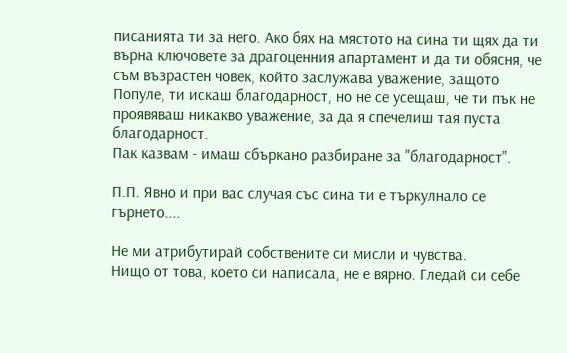писанията ти за него. Ако бях на мястото на сина ти щях да ти върна ключовете за драгоценния апартамент и да ти обясня, че съм възрастен човек, който заслужава уважение, защото Популе, ти искаш благодарност, но не се усещаш, че ти пък не проявяваш никакво уважение, за да я спечелиш тая пуста благодарност.
Пак казвам - имаш сбъркано разбиране за "благодарност".

П.П. Явно и при вас случая със сина ти е търкулнало се гърнето....

Не ми атрибутирай собствените си мисли и чувства.
Нищо от това, което си написала, не е вярно. Гледай си себе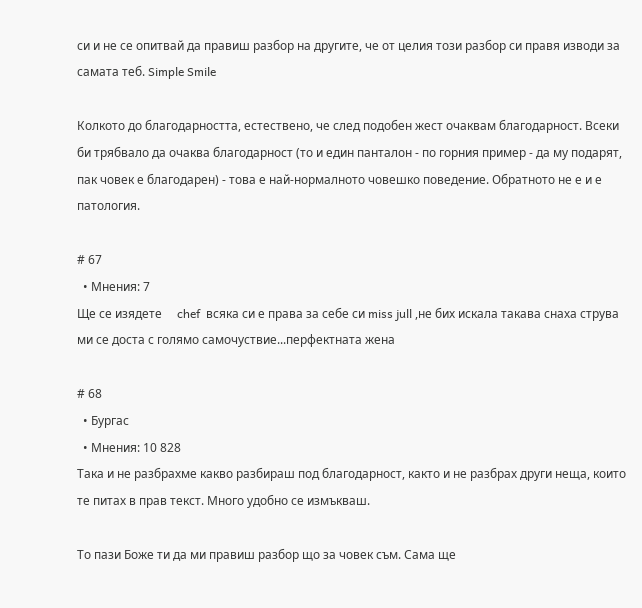си и не се опитвай да правиш разбор на другите, че от целия този разбор си правя изводи за самата теб. Simple Smile

Колкото до благодарността, естествено, че след подобен жест очаквам благодарност. Всеки би трябвало да очаква благодарност (то и един панталон - по горния пример - да му подарят, пак човек е благодарен) - това е най-нормалното човешко поведение. Обратното не е и е патология.

# 67
  • Мнения: 7
Ще се изядете     chef  всяка си е права за себе си miss jull ,не бих искала такава снаха струва ми се доста с голямо самочуствие...перфектната жена

# 68
  • Бургас
  • Мнения: 10 828
Така и не разбрахме какво разбираш под благодарност, както и не разбрах други неща, които те питах в прав текст. Много удобно се измъкваш.

То пази Боже ти да ми правиш разбор що за човек съм. Сама ще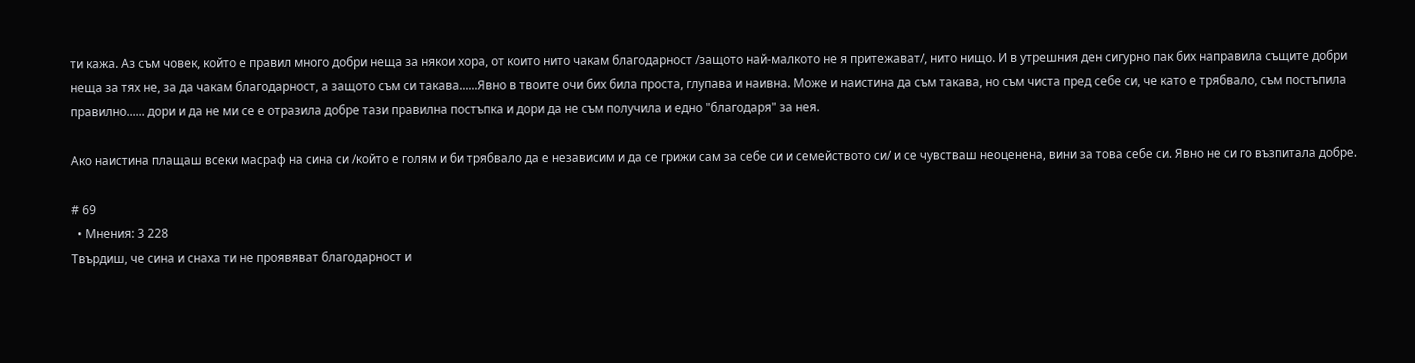ти кажа. Аз съм човек, който е правил много добри неща за някои хора, от които нито чакам благодарност /защото най-малкото не я притежават/, нито нищо. И в утрешния ден сигурно пак бих направила същите добри неща за тях не, за да чакам благодарност, а защото съм си такава......Явно в твоите очи бих била проста, глупава и наивна. Може и наистина да съм такава, но съм чиста пред себе си, че като е трябвало, съм постъпила правилно...... дори и да не ми се е отразила добре тази правилна постъпка и дори да не съм получила и едно "благодаря" за нея.

Ако наистина плащаш всеки масраф на сина си /който е голям и би трябвало да е независим и да се грижи сам за себе си и семейството си/ и се чувстваш неоценена, вини за това себе си. Явно не си го възпитала добре.

# 69
  • Мнения: 3 228
Твърдиш, че сина и снаха ти не проявяват благодарност и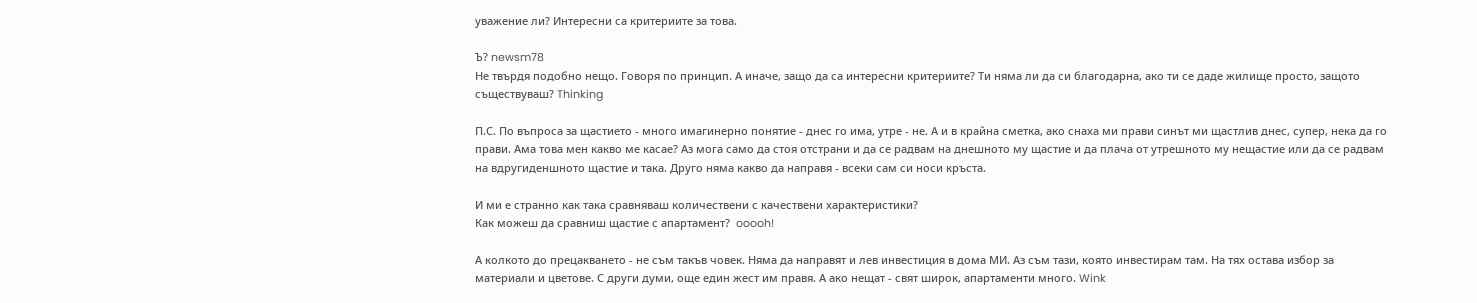уважение ли? Интересни са критериите за това.

Ъ? newsm78
Не твърдя подобно нещо. Говоря по принцип. А иначе, защо да са интересни критериите? Ти няма ли да си благодарна, ако ти се даде жилище просто, защото съществуваш? Thinking

П.С. По въпроса за щастието - много имагинерно понятие - днес го има, утре - не. А и в крайна сметка, ако снаха ми прави синът ми щастлив днес, супер, нека да го прави. Ама това мен какво ме касае? Аз мога само да стоя отстрани и да се радвам на днешното му щастие и да плача от утрешното му нещастие или да се радвам на вдругиденшното щастие и така. Друго няма какво да направя - всеки сам си носи кръста.

И ми е странно как така сравняваш количествени с качествени характеристики?
Как можеш да сравниш щастие с апартамент?  ooooh!

А колкото до прецакването - не съм такъв човек. Няма да направят и лев инвестиция в дома МИ. Аз съм тази, която инвестирам там. На тях остава избор за материали и цветове. С други думи, още един жест им правя. А ако нещат - свят широк, апартаменти много. Wink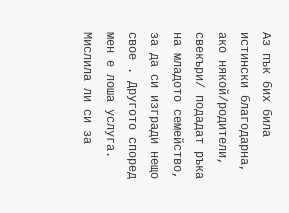Аз пък бих била истински благодарна, ако някой/родители, свекъри/ подадат ръка на младото семейство, за да си изгради нещо свое . Другото според мен е лоша услуга. Мислила ли си за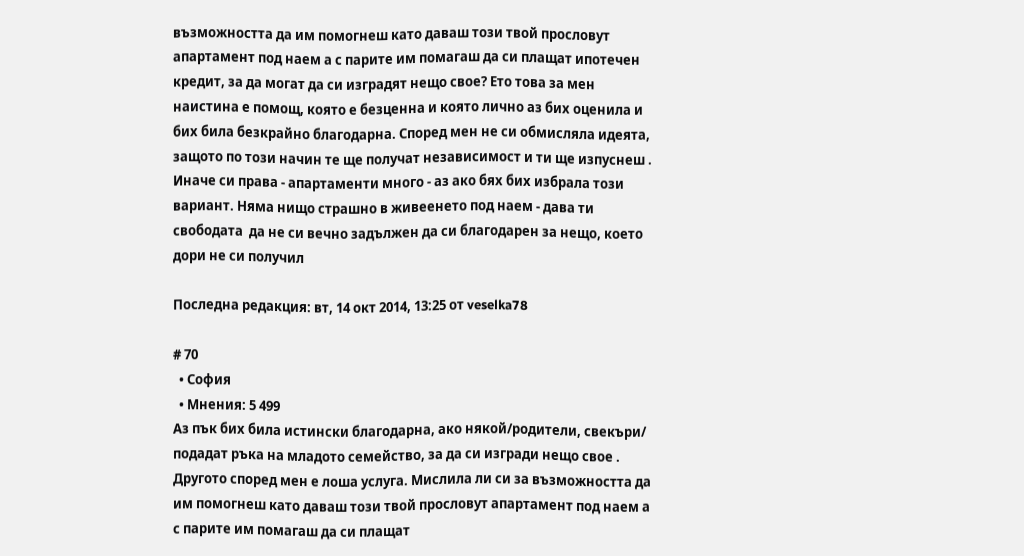възможността да им помогнеш като даваш този твой прословут апартамент под наем а с парите им помагаш да си плащат ипотечен кредит, за да могат да си изградят нещо свое? Ето това за мен наистина е помощ, която е безценна и която лично аз бих оценила и бих била безкрайно благодарна. Според мен не си обмисляла идеята, защото по този начин те ще получат независимост и ти ще изпуснеш . Иначе си права - апартаменти много - аз ако бях бих избрала този  вариант. Няма нищо страшно в живеенето под наем - дава ти свободата  да не си вечно задължен да си благодарен за нещо, което дори не си получил

Последна редакция: вт, 14 окт 2014, 13:25 от veselka78

# 70
  • София
  • Мнения: 5 499
Аз пък бих била истински благодарна, ако някой/родители, свекъри/ подадат ръка на младото семейство, за да си изгради нещо свое . Другото според мен е лоша услуга. Мислила ли си за възможността да им помогнеш като даваш този твой прословут апартамент под наем а с парите им помагаш да си плащат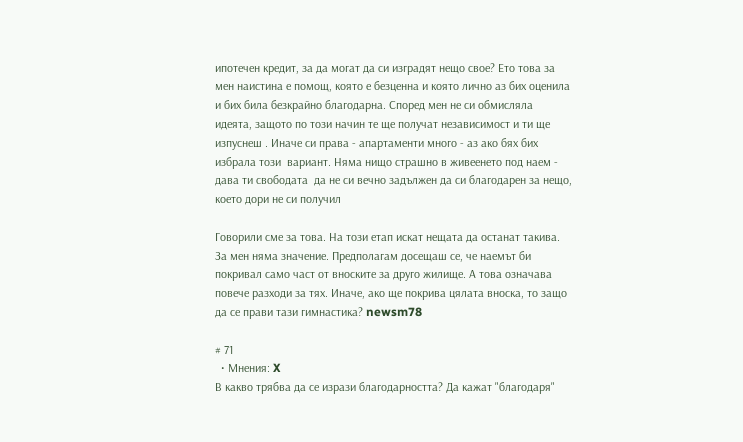ипотечен кредит, за да могат да си изградят нещо свое? Ето това за мен наистина е помощ, която е безценна и която лично аз бих оценила и бих била безкрайно благодарна. Според мен не си обмисляла идеята, защото по този начин те ще получат независимост и ти ще изпуснеш . Иначе си права - апартаменти много - аз ако бях бих избрала този  вариант. Няма нищо страшно в живеенето под наем - дава ти свободата  да не си вечно задължен да си благодарен за нещо, което дори не си получил

Говорили сме за това. На този етап искат нещата да останат такива. За мен няма значение. Предполагам досещаш се, че наемът би покривал само част от вноските за друго жилище. А това означава повече разходи за тях. Иначе, ако ще покрива цялата вноска, то защо да се прави тази гимнастика? newsm78

# 71
  • Мнения: X
В какво трябва да се изрази благодарността? Да кажат "благодаря"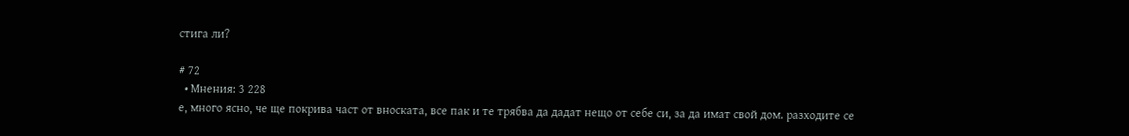стига ли?

# 72
  • Мнения: 3 228
е, много ясно, че ще покрива част от вноската, все пак и те трябва да дадат нещо от себе си, за да имат свой дом. разходите се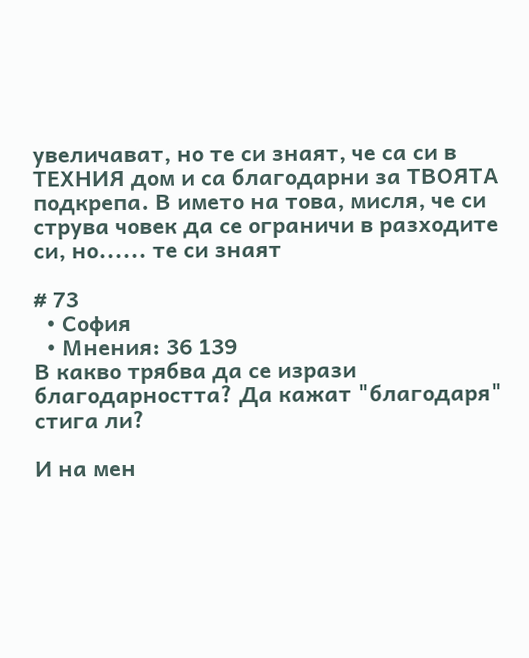увеличават, но те си знаят, че са си в ТЕХНИЯ дом и са благодарни за ТВОЯТА подкрепа. В името на това, мисля, че си струва човек да се ограничи в разходите си, но...... те си знаят

# 73
  • София
  • Мнения: 36 139
В какво трябва да се изрази благодарността? Да кажат "благодаря" стига ли?

И на мен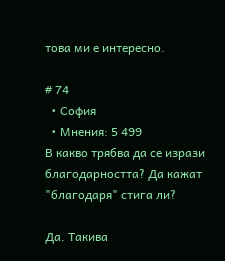това ми е интересно.

# 74
  • София
  • Мнения: 5 499
В какво трябва да се изрази благодарността? Да кажат "благодаря" стига ли?

Да. Такива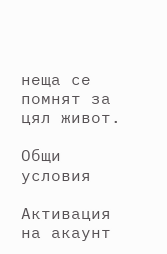неща се помнят за цял живот.

Общи условия

Активация на акаунт